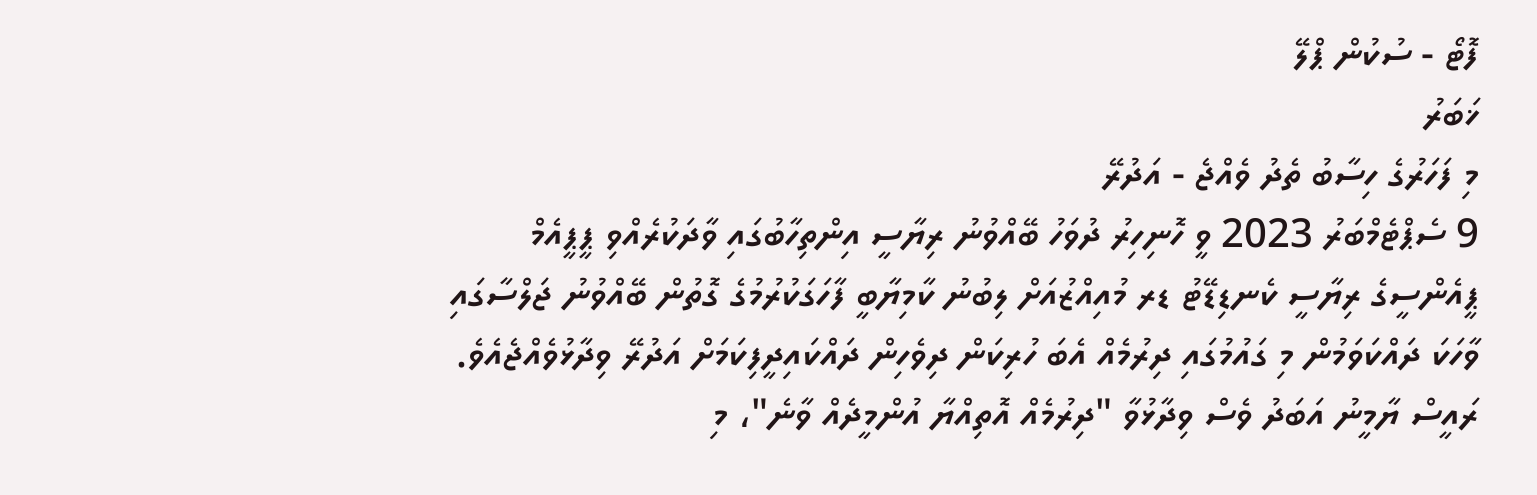ފޮޓޯ - ސުކުން ޕްލޭ
ޚަބަރު
މި ފަހަރުގެ ހިސާބު ތެދު ވެއްޖެ - އަދުރޭ
9 ސެޕްޓެމްބަރު 2023 ވީ ހޮނިހިރު ދުވަހު ބޭއްވުނު ރިޔާސީ އިންތިހާބުގައި ވާދަކުރެއްވި ޕީޕީއެމް ޕީއެންސީގެ ރިޔާސީ ކެނޑިޑޭޓު ޑރ މުއިއްޒުއަށް ލިބުނު ކާމިޔާބީ ފާހަގަކުރުމުގެ ގޮތުން ބޭއްވުނު ޖަލްސާގައި ވާހަކަ ދައްކަވަމުން މި ގައުމުގައި ދިރުމެއް އެބަ ހުރިކަން ދިވެހިން ދައްކައިދީފިކަމަށް އަދުރޭ ވިދާޅުވެއްޖެއެވެ. ރައީސް ޔާމީނު އަބަދު ވެސް ވިދާޅުވާ "ދިރުމެއް އޮތިއްޔާ އުންމީދެއް ވާނެ"، މި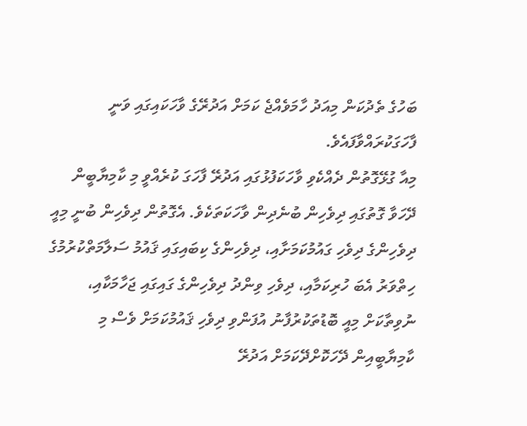ބަހުގެ ތެދުކަން މިއަދު ހާމަވެއްޖެ ކަމަށް އަދުރޭގެ ވާހަކައިގައި ވަނީ ފާހަގަކުރައްވާފައެވެ.
މިއާ ގުޅޭގޮތުން ދެއްކެވި ވާހަކަފުޅުގައި އަދުރޭ ފާހަގަ ކުރެއްވީ މި ކާމިޔާބީން ދޭހަވާ ގޮތުގައި ދިވެހިން ބުނެދިން ވާހަކަތަކެވެ. އެގޮތުން ދިވެހިން ބުނީ މިއީ ދިވެހިންގެ ދިވެހި ގައުމުކަމަށާއި، ދިވެހިންގެ ކިބައިގައި ޤައުމު ސަލާމަތްކުރުމުގެ ހިތްވަރު އެބަ ހުރިކަމާއި، ދިވެހި ވިންދު ދިވެހިންގެ ގައިގައި ޖަހާމަކާއި، ނުވިތާކަށް މިއީ ބޮޑުތަކުރުފާނު އުފަންވި ދިވެހި ޤައުމުކަމަށް ވެސް މި ކާމިޔާބީއިން ދޭހަކޮށްދޭކަމަށް އަދުރޭ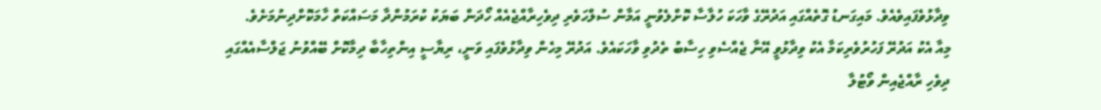ވިދާޅުވެފައިވެއެވެ. މައިގަނޑު ގޮތެއްގައި އަދުރޭގެ ވާހަކަ ހުލާސާ ކޮށްލެވުނީ އަމާން ސުލްހަވެރި ދިވެހިރާއްޖެއެއް ހޯދަން ބަޔަކު ކުރަމުންދާ މަސައްކަތް ހާމަކޮށްދިނުމަށެވެ.
މިއާ އެކު އަދުރޭ ފަހުރުވެރިކަމާ އެކު ވިދާޅުވީ އޭނާ ޖެއްސެވި ހިސާބު ތެދުވި ވާހަކައެވެ. އަދުރޭ މިހެން ވިދާޅުވެފައި ވަނީ، ރިޔާސީ އިންތިހާބާ ދިމާކޮށް ބޭއްވުނު ޖަލްސާއެއްގައި ދިވެހި ރާއްޖެއިން ވޯޓުލާ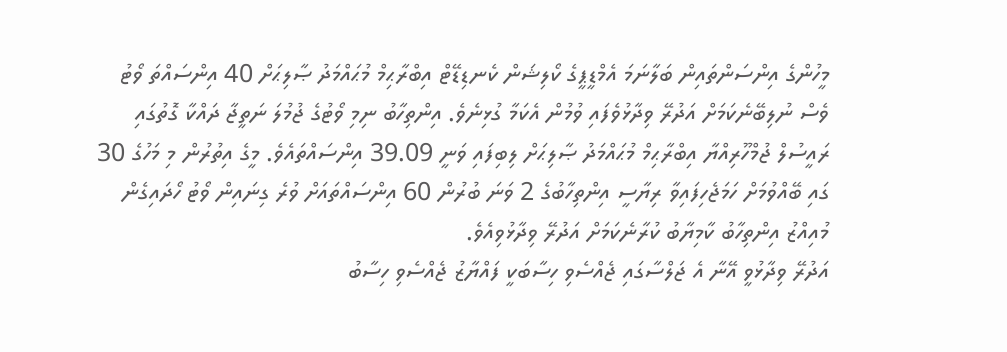މީހުންގެ އިންސަންތައިން ބަލާނަމަ އެމްޑީޕީގެ ކޯލިޝަން ކެނޑިޑޭޓް އިބްރާޙިމް މުޙައްމަދު ޞާލިޙަށް 40 އިންސައްތަ ވޯޓު ވެސް ނުލިބޭނެކަމަށް އަދުރޭ ވިދާޅުވެފައި ވުމުން އެކަމާ ގުޅިނެވެ. އިންތިހާބު ނިމި ވޯޓުގެ ޖުމުލަ ނަތީޖާ ދައްކާ ގޮތުގައި ރައީސުލް ޖުމްހޫރިއްޔާ އިބްރާޙިމް މުޙައްމަދު ޞާލިޙަށް ލިބިފައި ވަނީ 39.09 އިންސައްތައެވެ. މީގެ އިތުރުން މި މަހުގެ 30 ގައި ބޭއްވުމަށް ހަމަޖެހިފައިވާ ރިޔާސީ އިންތިހާބުގެ 2 ވަނަ ބުރުން 60 އިންސައްތައަށް ވުރެ ގިނައިން ވޯޓު ހޯދައިގެން މުއިއްޒު އިންތިހާބު ކާމިޔާބު ކުރާނެކަމަށް އަދުރޭ ވިދާޅުވިއެވެ.
އަދުރޭ ވިދާޅުވީ އޭނާ އެ ޖަލްސާގައި ޖެއްސެވި ހިސާބަކީ ފައްޔާޒު ޖެއްސެވި ހިސާބު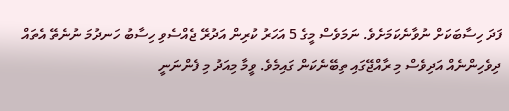ފަދަ ހިސާބަކަށް ނުވާނެކަމަށެވެ. ނަމަވެސް މީގެ 5 އަހަރު ކުރިން އަދުރޭ ޖެއްސެވި ހިސާބު ހަނދުމަ ނުނެތޭ އެތައް ދިވެހިންނެއް އަދިވެސް މި ރާއްޖޭގައި ތިބޭނެކަން ގައިމެވެ. ވީމާ މިއަދު މި ފެންނަނީ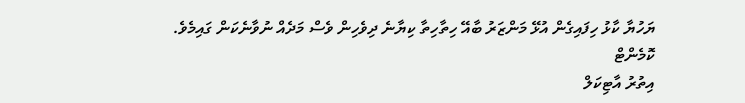ޔަހުޔާ ކާޅު ހިފައިގެން އުޅޭ މަންޒަރު ބާއޭ ހިތާހިތާ ކިޔާނެ ދިވެހިން ވެސް މަދެއް ނުވާނެކަން ގައިމެވެ.
ކޮމެންޓް
އިތުރު އާޓިކަލް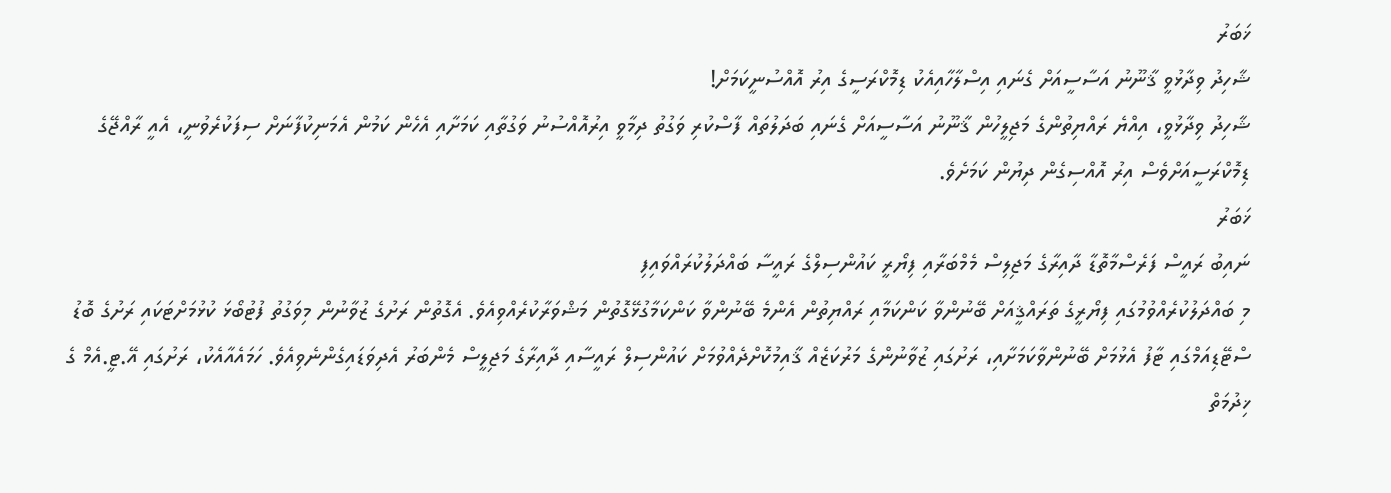ޚަބަރު
ޝާހިދު ވިދާޅުވީ ޤާނޫނު އަސާސީއަށް ގެނައި އިސްލާހާއިއެކު ޑިމޮކްރަސީގެ އިރު އޮއްސުނީކަމަށް!
ޝާހިދު ވިދާޅުވީ، އިއްޔެ ރައްޔިތުންގެ މަޖިލީހުން ޤާނޫނު އަސާސީއަށް ގެނައި ބަދަލުތައް ފާސްކުރި ވަގުތު ދިމާވީ އިރުއޮއްސުނު ވަގުތާއި ކަމަށާއި އެހެން ކަމުން އެމަނިކުފާނަށް ސިފަކުރެވުނީ، އެއީ ރާއްޖޭގެ ޑިމޮކްރަސީއަށްވެސް އިރު އޮއްސިގެން ދިޔުން ކަމަށެވެ.
ޚަބަރު
ނައިބު ރައީސް ފަރެސްމާތޮޑާ ދާއިރާގެ މަޖިލިސް މެމްބަރާއި ފިޔޯރީ ކައުންސިލްގެ ރައީސާ ބައްދަލުކުރައްވައިފި
މި ބައްދަލުކުރެއްވުމުގައި ފިޔޯރީގެ ތަރައްޤީއަށް ބޭނުންވާ ކަންކަމާއި ރައްޔިތުން އެންމެ ބޭނުންވާ ކަންކަމާގުޅޭގޮތުން މަޝްވަރާކުރެއްވިއެވެ. އެގޮތުން ރަށުގެ ޒުވާނުން މިވަގުތު ފުޓުބޯޅަ ކުޅުމަށްޓަކައި ރަށުގެ ބޮޑު ސްޓޭޑިއަމްގައި ޓާފު އެޅުމަށް ބޭނުންވާކަމަށާއި، ރަށުގައި ޒުވާނުންގެ މަރުކަޒެއް ޤާއިމުކޮށްދެއްވުމަށް ކައުންސިލް ރައީސާއި ދާއިރާގެ މަޖިލީސް މެންބަރު އެދިވަޑައިގެންނެވިއެވެ. ހަމައެއާއެކު، ރަށުގައި އޭ.ޓީ.އެމް ގެ ޚިދުމަތް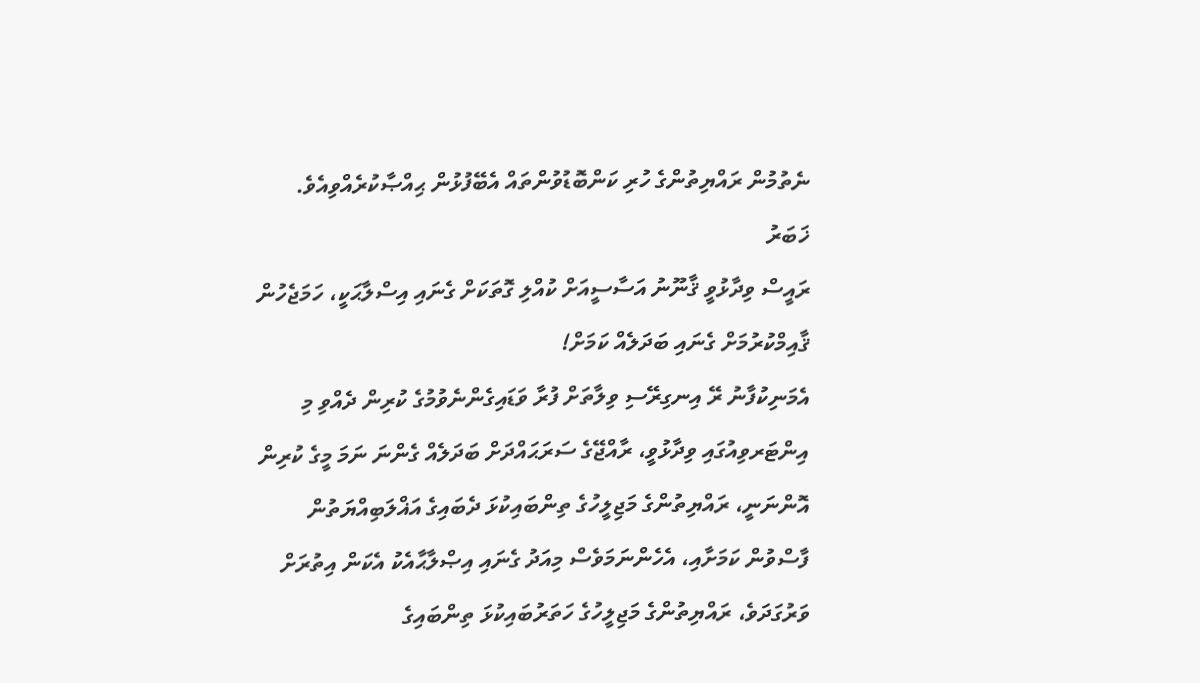ނެތުމުން ރައްޔިތުންގެ ހުރި ކަންބޮޑުވުންތައް އެބޭފުޅުން ޙިއްޞާކުރެއްވިއެވެ.
ޚަބަރު
ރައީސް ވިދާޅުވީ ޤާނޫނު އަސާސީއަށް ކުއްލި ގޮތަކަށް ގެނައި އިސްލާޙަކީ، ހަމަޖެހުން ޤާއިމްކުރުމަށް ގެނައި ބަދަލެއް ކަމަށް!
އެމަނިކުފާނު ރޭ އިނގިރޭސި ވިލާތަށް ފުރާ ވަޑައިގެންނެވުމުގެ ކުރިން ދެއްވި މި އިންޓަރވިއުގައި ވިދާޅުވީ، ރާއްޖޭގެ ސަރަޙައްދަށް ބަދަލެއް ގެންނަ ނަމަ މީގެ ކުރިން އޮންނަނީ، ރައްޔިތުންގެ މަޖިލީހުގެ ތިންބައިކުޅަ ދެބައިގެ އަޣްލަބިއްޔަތުން ފާސްވުން ކަމަށާއި، އެހެންނަމަވެސް މިއަދު ގެނައި އިޞްލާޙާއެކު އެކަން އިތުރަށް ވަރުގަދަވެ، ރައްޔިތުންގެ މަޖިލީހުގެ ހަތަރުބައިކުޅަ ތިންބައިގެ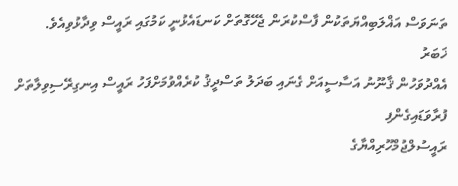ތަނަވަސް އަޣްލަބިއްޔަތަކުން ފާސްކުރަން ޖެހޭގޮތަށް ކަނޑައެޅުނީ ކަމުގައި ރައީސް ވިދާޅުވިއެވެ.
ޚަބަރު
އެއްދުވަހުން ޤާނޫނު އަސާސީއަށް ގެނައި ބަދަލު ތަސްދީޤު ކުރެއްވުމަށްފަހު ރައީސް އިނގިރޭސިވިލާތަށް ފުރާވަޑައިގެންފި
ރައީސުލްޖުމްހޫރިއްޔާގެ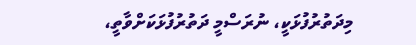މިދަތުރުފުޅަކީ، ނުރަސްމީ ދަތުރުފުޅަކަށްވާތީ،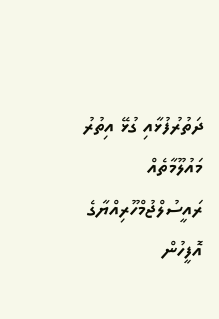ދަތުރުފުޅާއި ގުޅޭ އިތުރު މައުލޫމާތެއް ރައީސުލްޖުމްހޫރިއްޔާގެ އޮފީހުން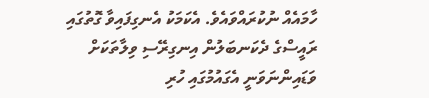ހާމައެއް ނުކުރައްވައެވެ. އެކަމަކު އެނގިފައިވާ ގޮތުގައި ރައީސްގެ ދެކަނބަލުން އިނގިރޭސި ވިލާތަކަށް ވަޑައިންނަވަނީ އެގައުމުގައި ހުރި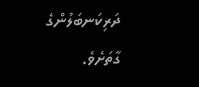ދަރިކަނބަލުންގެ ގާތަށެވެ.